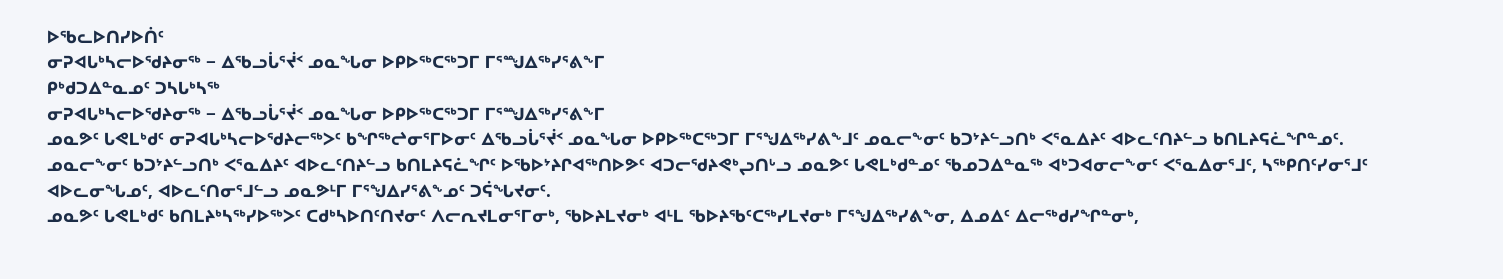ᐅᖃᓚᐅᑎᓯᐅᑏᑦ
ᓂᕈᐊᒐᒃᓴᓕᐅᖁᔨᓂᖅ − ᐃᖃᓗᒑᕐᔫᑉ ᓄᓇᖓᓂ ᐅᑭᐅᖅᑕᖅᑐᒥ ᒥᕐᙳᐃᖅᓯᕐᕕᖕᒥ
ᑭᒃᑯᑐᐃᓐᓇᓄᑦ ᑐᓴᒐᒃᓴᖅ
ᓂᕈᐊᒐᒃᓴᓕᐅᖁᔨᓂᖅ − ᐃᖃᓗᒑᕐᔫᑉ ᓄᓇᖓᓂ ᐅᑭᐅᖅᑕᖅᑐᒥ ᒥᕐᙳᐃᖅᓯᕐᕕᖕᒥ
ᓄᓇᕗᑦ ᒐᕙᒪᒃᑯᑦ ᓂᕈᐊᒐᒃᓴᓕᐅᖁᔨᓕᖅᐳᑦ ᑲᖏᖅᖠᓂᕐᒥᐅᓂᑦ ᐃᖃᓗᒑᕐᔫᑉ ᓄᓇᖓᓂ ᐅᑭᐅᖅᑕᖅᑐᒥ ᒥᕐᖑᐃᖅᓯᕕᖕᒧᑦ ᓄᓇᓕᖕᓂᑦ ᑲᑐᔾᔨᓪᓗᑎᒃ ᐸᕐᓇᐃᔨᑦ ᐊᐅᓚᑦᑎᔨᓪᓗ ᑲᑎᒪᔨᕋᓛᖏᓐᓄᑦ.
ᓄᓇᓕᖕᓂᑦ ᑲᑐᔾᔨᓪᓗᑎᒃ ᐸᕐᓇᐃᔨᑦ ᐊᐅᓚᑦᑎᔨᓪᓗ ᑲᑎᒪᔨᕋᓛᖏᑦ ᐅᖃᐅᔾᔨᒋᐊᖅᑎᐅᕗᑦ ᐊᑐᓕᖁᔨᕙᒃᖢᑎᒡᓗ ᓄᓇᕗᑦ ᒐᕙᒪᒃᑯᓐᓄᑦ ᖃᓄᑐᐃᓐᓇᖅ ᐊᒃᑐᐊᓂᓕᖕᓂᑦ ᐸᕐᓇᐃᓂᕐᒧᑦ, ᓴᖅᑭᑎᑦᓯᓂᕐᒧᑦ ᐊᐅᓚᓂᖓᓄᑦ, ᐊᐅᓚᑦᑎᓂᕐᒧᓪᓗ ᓄᓇᕗᒻᒥ ᒥᕐᖑᐃᓯᕐᕕᖕᓄᑦ ᑐᕌᖓᔪᓂᑦ.
ᓄᓇᕗᑦ ᒐᕙᒪᒃᑯᑦ ᑲᑎᒪᔨᒃᓴᖅᓯᐅᖅᐳᑦ ᑕᑯᒃᓴᐅᑎᑦᑎᔪᓂᑦ ᐱᓕᕆᔪᒪᓂᕐᒥᓂᒃ, ᖃᐅᔨᒪᔪᓂᒃ ᐊᒻᒪ ᖃᐅᔨᖃᑦᑕᖅᓯᒪᔪᓂᒃ ᒥᕐᖑᐃᖅᓯᕕᖕᓂ, ᐃᓄᐃᑦ ᐃᓕᖅᑯᓯᖏᓐᓂᒃ,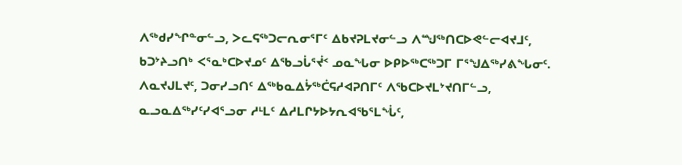ᐱᖅᑯᓯᖏᓐᓂᓪᓗ, ᐳᓚᕋᖅᑐᓕᕆᓂᕐᒥᑦ ᐃᑲᔪᕈᒪᔪᓂᓪᓗ ᐱᙳᖅᑎᑕᐅᕙᓪᓕᐊᔪᒧᑦ, ᑲᑐᔾᔨᓗᑎᒃ ᐸᕐᓇᒃᑕᐅᔪᓄᑦ ᐃᖃᓗᒑᕐᔫᑉ ᓄᓇᖓᓂ ᐅᑭᐅᖅᑕᖅᑐᒥ ᒥᕐᖑᐃᖅᓯᕕᖓᓂᑦ.
ᐱᓇᔪᒍᒪᔪᑦ, ᑐᓂᓯᓗᑎᑦ ᐃᖅᑲᓇᐃᔮᖅᑖᕋᓱᐊᕈᑎᒥᑦ ᐱᖃᑕᐅᔪᒪᔾᔪᑎᒥᓪᓗ, ᓇᓗᓇᐃᖅᓯᑦᓯᐊᕐᓗᓂ ᓱᒻᒪᑦ ᐃᓱᒪᒋᔭᐅᔭᕆᐊᖃᕐᒪᖔᑦ,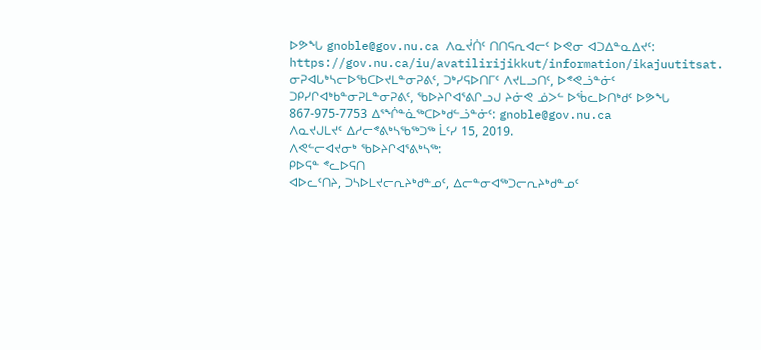ᐅᕗᖓ gnoble@gov.nu.ca ᐱᓇᔫᑏᑦ ᑎᑎᕋᕆᐊᓕᑦ ᐅᕙᓂ ᐊᑐᐃᓐᓇᐃᔪᑦ: https://gov.nu.ca/iu/avatilirijikkut/information/ikajuutitsat.
ᓂᕈᐊᒐᒃᓴᓕᐅᖃᑕᐅᔪᒪᓐᓂᕈᕕᑦ, ᑐᒃᓯᕋᐅᑎᒥᑦ ᐱᔪᒪᓗᑎᑦ, ᐅᕝᕙᓘᓐᓃᑦ ᑐᑭᓯᒋᐊᒃᑲᓐᓂᕈᒪᓐᓂᕈᕕᑦ, ᖃᐅᔨᒋᐊᕐᕕᒋᓗᒍ ᔨᓃᕙ ᓅᐳᓪ ᐅᖄᓚᐅᑎᒃᑯᑦ ᐅᕗᖓ 867-975-7753 ᐃᕐᖐᓐᓈᖅᑕᐅᒃᑯᓪᓘᓐᓃᑦ: gnoble@gov.nu.ca
ᐱᓇᔪᒍᒪᔪᑦ ᐃᓱᓕᕝᕕᒃᓴᖃᖅᑐᖅ ᒫᑦᓯ 15, 2019.
ᐱᕙᓪᓕᐊᔪᓂᒃ ᖃᐅᔨᒋᐊᕐᕕᒃᓴᖅ:
ᑭᐅᕋᓐ ᕝᓚᐅᕋᑎ
ᐊᐅᓚᑦᑎᔨ, ᑐᓴᐅᒪᔪᓕᕆᔨᒃᑯᓐᓄᑦ, ᐃᓕᓐᓂᐊᖅᑐᓕᕆᔨᒃᑯᓐᓄᑦ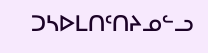ᑐᓴᐅᒪᑎᑦᑎᔨᓄᓪᓗ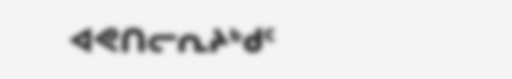ᐊᕙᑎᓕᕆᔨᒃᑯᑦ